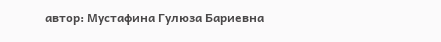автор: Мустафина Гулюза Бариевна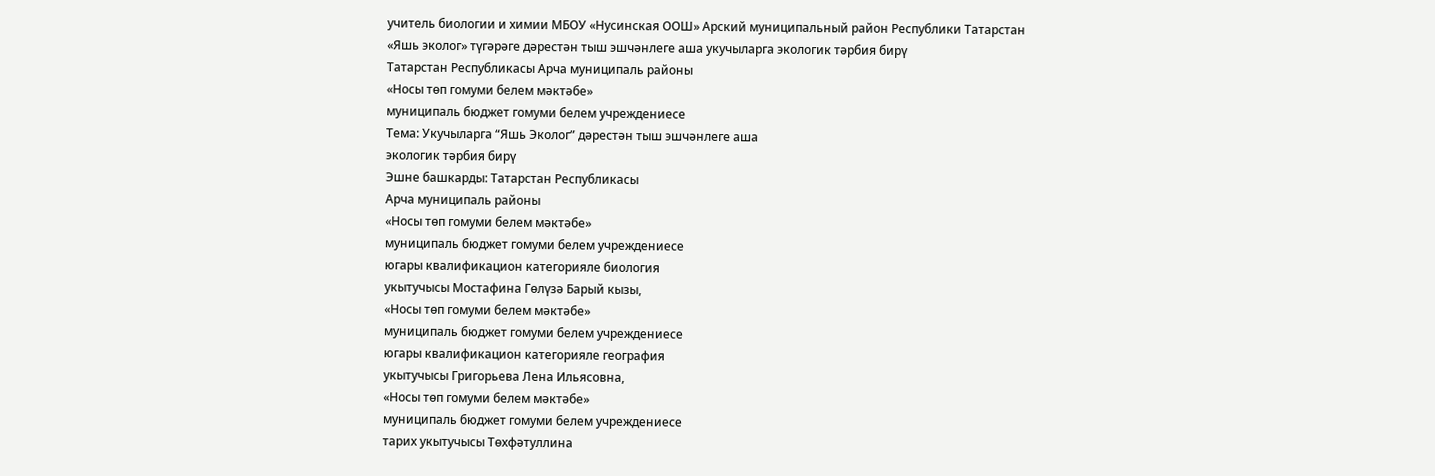учитель биологии и химии МБОУ «Нусинская ООШ» Арский муниципальный район Республики Татарстан
«Яшь эколог» түгәрәге дәрестән тыш эшчәнлеге аша укучыларга экологик тәрбия бирү
Татарстан Республикасы Арча муниципаль районы
«Носы төп гомуми белем мәктәбе»
муниципаль бюджет гомуми белем учреждениесе
Тема: Укучыларга “Яшь Эколог” дәрестән тыш эшчәнлеге аша
экологик тәрбия бирү
Эшне башкарды: Татарстан Республикасы
Арча муниципаль районы
«Носы төп гомуми белем мәктәбе»
муниципаль бюджет гомуми белем учреждениесе
югары квалификацион категорияле биология
укытучысы Мостафина Гөлүзә Барый кызы,
«Носы төп гомуми белем мәктәбе»
муниципаль бюджет гомуми белем учреждениесе
югары квалификацион категорияле география
укытучысы Григорьева Лена Ильясовна,
«Носы төп гомуми белем мәктәбе»
муниципаль бюджет гомуми белем учреждениесе
тарих укытучысы Төхфәтуллина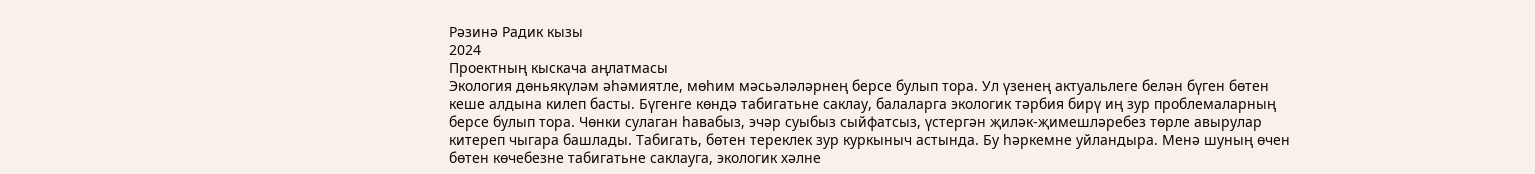Рәзинә Радик кызы
2024
Проектның кыскача аңлатмасы
Экология дөньякүләм әһәмиятле, мөһим мәсьәләләрнең берсе булып тора. Ул үзенең актуальлеге белән бүген бөтен кеше алдына килеп басты. Бүгенге көндә табигатьне саклау, балаларга экологик тәрбия бирү иң зур проблемаларның берсе булып тора. Чөнки сулаган һавабыз, эчәр суыбыз сыйфатсыз, үстергән җиләк-җимешләребез төрле авырулар китереп чыгара башлады. Табигать, бөтен тереклек зур куркыныч астында. Бу һәркемне уйландыра. Менә шуның өчен бөтен көчебезне табигатьне саклауга, экологик хәлне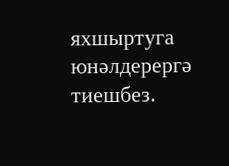яхшыртуга юнәлдерергә тиешбез.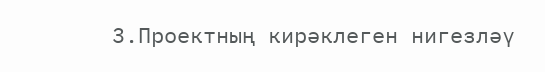3.Проектның кирәклеген нигезләү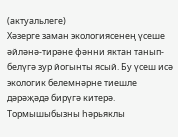(актуальлеге)
Хәзерге заман экологиясенең үсеше әйләнә-тирәне фәнни яктан танып-белүгә зур йогынты ясый. Бу үсеш исә экологик белемнәрне тиешле дәрәҗәдә бирүгә китерә. Тормышыбызны һәрьяклы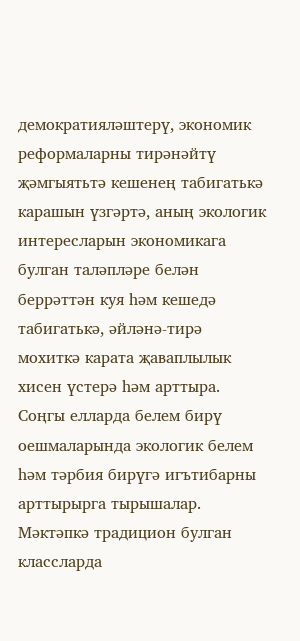демократияләштерү, экономик реформаларны тирәнәйтү җәмгыятьтә кешенең табигатькә карашын үзгәртә, аның экологик интересларын экономикага булган таләпләре белән беррәттән куя һәм кешедә табигатькә, әйләнә-тирә мохиткә карата җаваплылык хисен үстерә һәм арттыра. Соңгы елларда белем бирү оешмаларында экологик белем һәм тәрбия бирүгә игътибарны арттырырга тырышалар.
Мәктәпкә традицион булган классларда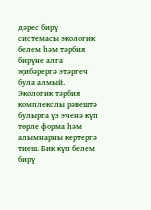дәрес бирү системасы экологик белем һәм тәрбия бирүне алга җибәрергә этәргеч була алмый. Экологик тәрбия комплекслы рәвештә булырга үз эченә күп төрле форма һәм алымнарны кертергә тиеш. Бик күп белем бирү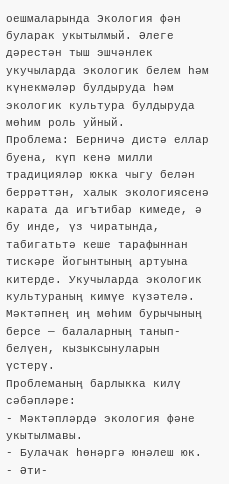оешмаларында Экология фән буларак укытылмый. Әлеге дәрестән тыш эшчәнлек укучыларда экологик белем һәм күнекмәләр булдыруда һәм экологик культура булдыруда мөһим роль уйный.
Проблема: Берничә дистә еллар буена, күп кенә милли традицияләр юкка чыгу белән беррәттән, халык экологиясенә карата да игътибар кимеде, ә бу инде, үз чиратында, табигатьтә кеше тарафыннан тискәре йогынтының артуына китерде. Укучыларда экологик культураның кимүе күзәтелә. Мәктәпнең иң мөһим бурычының берсе — балаларның танып-белүен, кызыксынуларын үстерү.
Проблеманың барлыкка килү сәбәпләре:
- Мәктәпләрдә экология фәне укытылмавы.
- Булачак һөнәргә юнәлеш юк.
- Әти-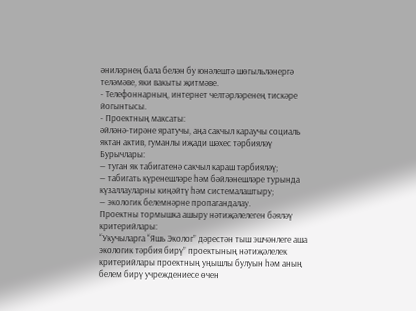әниләрнең бала белән бу юнәлештә шөгыльләнергә теләмәве, яки вакыты җитмәве.
- Телефоннарның, интернет челтәрләренең тискәре йогынтысы.
- Проектның максаты:
әйләнә-тирәне яратучы, аңа сакчыл караучы социаль яктан актив, гуманлы иҗади шәхес тәрбияләү
Бурычлары:
— туган як табигатенә сакчыл караш тәрбияләү;
— табигать күренешләре һәм бәйләнешләре турында күзаллауларны киңәйтү һәм системалаштыру;
— экологик белемнәрне пропагандалау.
Проектны тормышка ашыру нәтиҗәлелеген бәяләү критерийлары:
“Укучыларга “Яшь Эколог” дәрестән тыш эшчәнлеге аша экологик тәрбия бирү” проектының нәтиҗәлелек критерийлары проектның уңышлы булуын һәм аның белем бирү учреждениесе өчен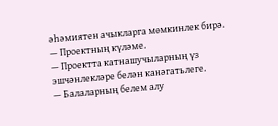әһәмиятен ачыкларга мөмкинлек бирә.
— Проектның күләме.
— Проектта катнашучыларның үз эшчәнлекләре белән канәгатьлеге.
— Балаларның белем алу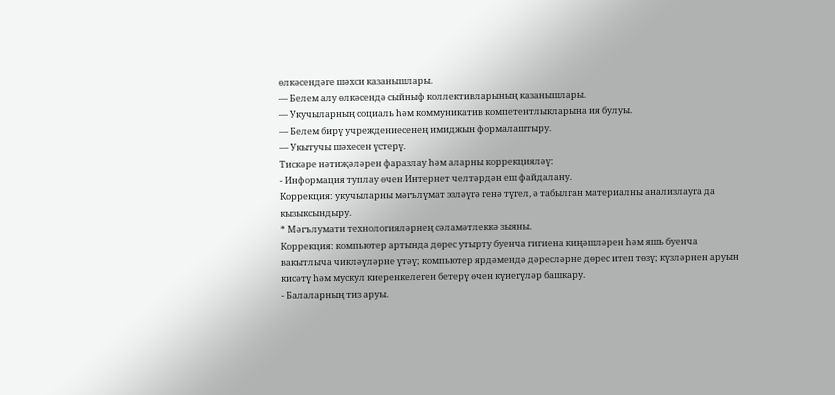өлкәсендәге шәхси казанышлары.
— Белем алу өлкәсендә сыйныф коллективларының казанышлары.
— Укучыларның социаль һәм коммуникатив компетентлыкларына ия булуы.
— Белем бирү учреждениесенең имиджын формалаштыру.
— Укытучы шәхесен үстерү.
Тискәре нәтиҗәләрен фаразлау һәм аларны коррекцияләү:
- Информация туплау өчен Интернет челтәрдән еш файдалану.
Коррекция: укучыларны мәгълүмат эзләүгә генә түгел, ә табылган материалны анализлауга да кызыксындыру.
* Мәгълумати технологияләрнең сәламәтлеккә зыяны.
Коррекция: компьютер артында дөрес утырту буенча гигиена киңәшләрен һәм яшь буенча вакытлыча чикләүләрне үтәү; компьютер ярдәмендә дәресләрне дөрес итеп төзү; күзләрнен аруын кисәтү һәм мускул киеренкелеген бетерү өчен күнегүләр башкару.
- Балаларның тиз аруы.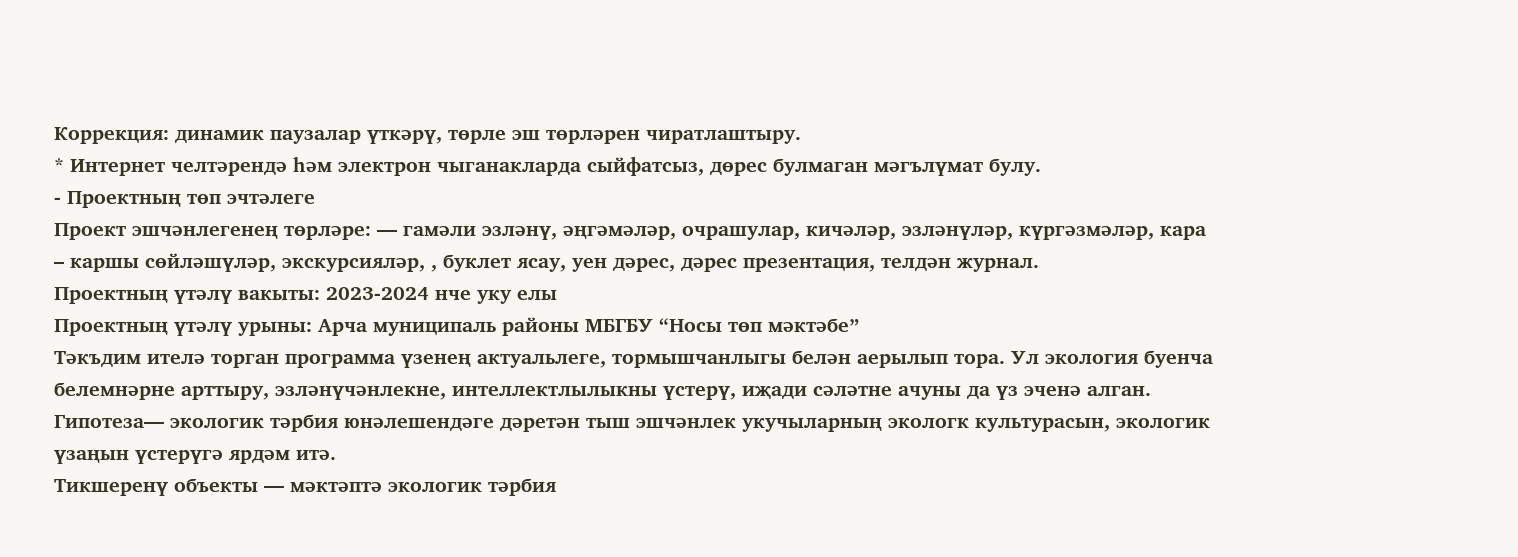Коррекция: динамик паузалар үткәрү, төрле эш төрләрен чиратлаштыру.
* Интернет челтәрендә һәм электрон чыганакларда сыйфатсыз, дөрес булмаган мәгълүмат булу.
- Проектның төп эчтәлеге
Проект эшчәнлегенең төрләре: — гамәли эзләнү, әңгәмәләр, очрашулар, кичәләр, эзләнүләр, күргәзмәләр, кара – каршы сөйләшүләр, экскурсияләр, , буклет ясау, уен дәрес, дәрес презентация, телдән журнал.
Проектның үтәлү вакыты: 2023-2024 нче уку елы
Проектның үтәлү урыны: Арча муниципаль районы МБГБУ “Носы төп мәктәбе”
Тәкъдим ителә торган программа үзенең актуальлеге, тормышчанлыгы белән аерылып тора. Ул экология буенча белемнәрне арттыру, эзләнүчәнлекне, интеллектлылыкны үстерү, иҗади сәләтне ачуны да үз эченә алган.
Гипотеза— экологик тәрбия юнәлешендәге дәретән тыш эшчәнлек укучыларның экологк культурасын, экологик үзаңын үстерүгә ярдәм итә.
Тикшеренү объекты — мәктәптә экологик тәрбия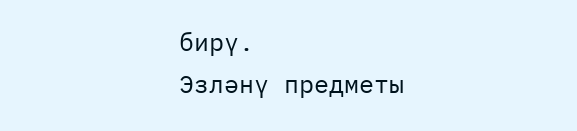бирү.
Эзләнү предметы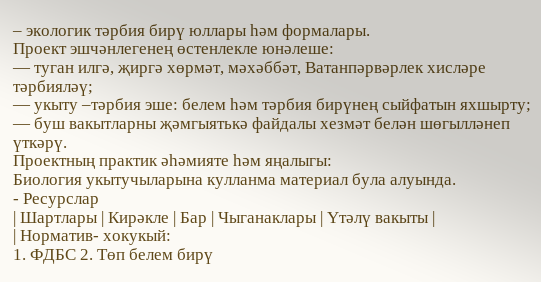– экологик тәрбия бирү юллары һәм формалары.
Проект эшчәнлегенең өстенлекле юнәлеше:
— туган илгә, җиргә хөрмәт, мәхәббәт, Ватанпәрвәрлек хисләре тәрбияләү;
— укыту –тәрбия эше: белем һәм тәрбия бирүнең сыйфатын яхшырту;
— буш вакытларны җәмгыятькә файдалы хезмәт белән шөгылләнеп үткәрү.
Проектның практик әһәмияте һәм яңалыгы:
Биология укытучыларына кулланма материал була алуында.
- Ресурслар
| Шартлары | Кирәкле | Бар | Чыганаклары | Үтәлү вакыты |
| Норматив- хокукый:
1. ФДБС 2. Төп белем бирү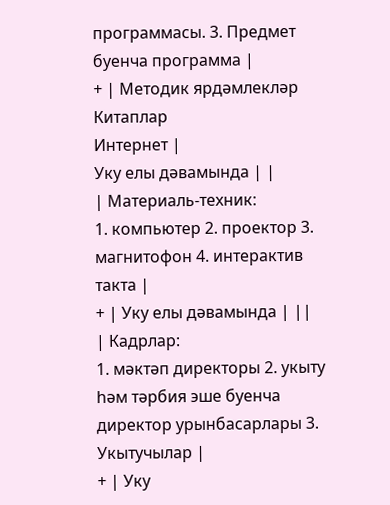программасы. 3. Предмет буенча программа |
+ | Методик ярдәмлекләр Китаплар
Интернет |
Уку елы дәвамында | |
| Материаль-техник:
1. компьютер 2. проектор 3. магнитофон 4. интерактив такта |
+ | Уку елы дәвамында | ||
| Кадрлар:
1. мәктәп директоры 2. укыту һәм тәрбия эше буенча директор урынбасарлары 3. Укытучылар |
+ | Уку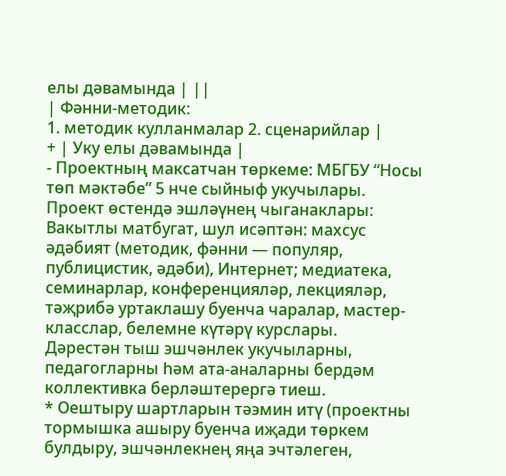елы дәвамында | ||
| Фәнни-методик:
1. методик кулланмалар 2. сценарийлар |
+ | Уку елы дәвамында |
- Проектның максатчан төркеме: МБГБУ “Носы төп мәктәбе” 5 нче сыйныф укучылары.
Проект өстендә эшләүнең чыганаклары:
Вакытлы матбугат, шул исәптән: махсус әдәбият (методик, фәнни — популяр, публицистик, әдәби), Интернет; медиатека, семинарлар, конференцияләр, лекцияләр, тәҗрибә уртаклашу буенча чаралар, мастер-класслар, белемне күтәрү курслары.
Дәрестән тыш эшчәнлек укучыларны, педагогларны һәм ата-аналарны бердәм коллективка берләштерергә тиеш.
* Оештыру шартларын тәэмин итү (проектны тормышка ашыру буенча иҗади төркем булдыру, эшчәнлекнең яңа эчтәлеген,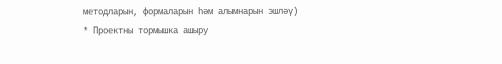методларын, формаларын һәм алымнарын эшләү)
* Проектны тормышка ашыру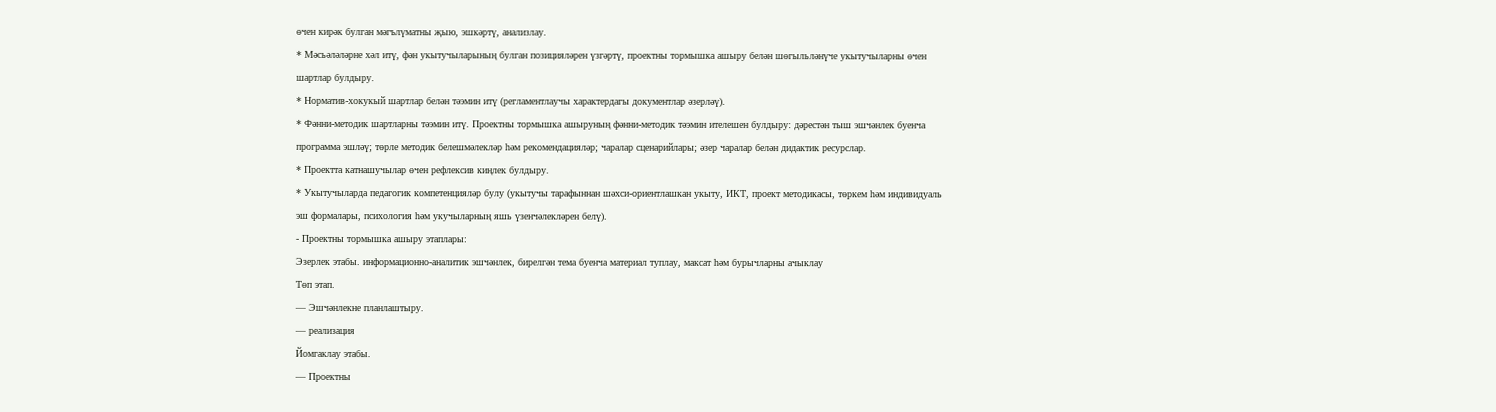өчен кирәк булган мәгълүматны җыю, эшкәртү, анализлау.
* Мәсьәләләрне хәл итү, фән укытучыларының булган позицияләрен үзгәртү, проектны тормышка ашыру белән шөгыльләнүче укытучыларны өчен шартлар булдыру.
* Норматив-хокукый шартлар белән тәэмин итү (регламентлаучы характердагы документлар әзерләү).
* Фәнни-методик шартларны тәэмин итү. Проектны тормышка ашыруның фәнни-методик тәэмин ителешен булдыру: дәрестән тыш эшчәнлек буенча программа эшләү; төрле методик белешмәлекләр һәм рекомендацияләр; чаралар сценарийлары; әзер чаралар белән дидактик ресурслар.
* Проектта катнашучылар өчен рефлексив киңлек булдыру.
* Укытучыларда педагогик компетенцияләр булу (укытучы тарафыннан шәхси-ориентлашкан укыту, ИКТ, проект методикасы, төркем һәм индивидуаль эш формалары, психология һәм укучыларның яшь үзенчәлекләрен белү).
- Проектны тормышка ашыру этаплары:
Эзерлек этабы. информационно-аналитик эшчәнлек, бирелгән тема буенча материал туплау, максат һәм бурычларны ачыклау
Төп этап.
— Эшчәнлекне планлаштыру.
— реализация
Йомгаклау этабы.
— Проектны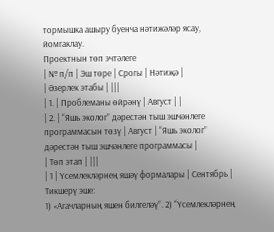тормышка ашыру буенча нәтижәләр ясау, йомгаклау.
Проектнын төп эчтәлеге
| № п/п | Эш төре | Срогы | Нәтиҗә |
| Әзерлек этабы | |||
| 1. | Проблеманы өйрәнү | Август | |
| 2. | “Яшь эколог” дәрестән тыш эшчәнлеге программасын төзү | Август | “Яшь эколог” дәрестән тыш эшчәнлеге программасы |
| Төп этап | |||
| 1 | Үсемлекләрнең яшәү формалары | Сентябрь | Тикшерү эше:
1) «Агачларның яшен билгеләү”. 2) “Үсемлекләрнең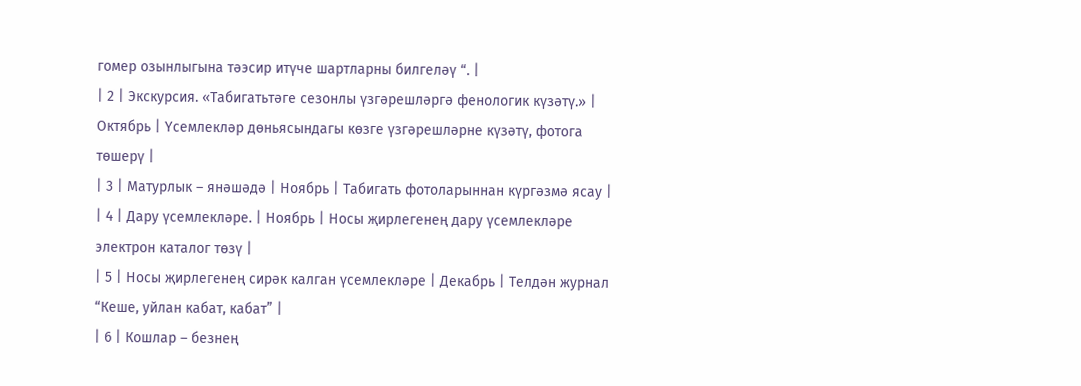гомер озынлыгына тәэсир итүче шартларны билгеләү “. |
| 2 | Экскурсия. «Табигатьтәге сезонлы үзгәрешләргә фенологик күзәтү.» | Октябрь | Үсемлекләр дөньясындагы көзге үзгәрешләрне күзәтү, фотога төшерү |
| 3 | Матурлык – янәшәдә | Ноябрь | Табигать фотоларыннан күргәзмә ясау |
| 4 | Дару үсемлекләре. | Ноябрь | Носы җирлегенең дару үсемлекләре электрон каталог төзү |
| 5 | Носы җирлегенең сирәк калган үсемлекләре | Декабрь | Телдән журнал “Кеше, уйлан кабат, кабат” |
| 6 | Кошлар – безнең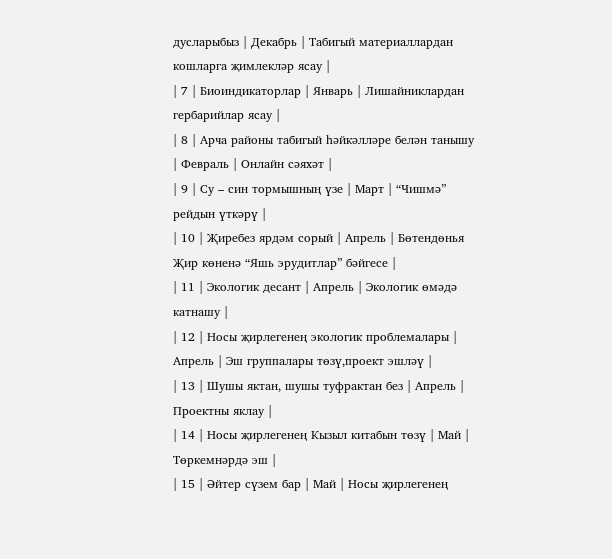дусларыбыз | Декабрь | Табигый материаллардан кошларга җимлекләр ясау |
| 7 | Биоиндикаторлар | Январь | Лишайниклардан гербарийлар ясау |
| 8 | Арча районы табигый һәйкәлләре белән танышу | Февраль | Онлайн сәяхәт |
| 9 | Су – син тормышның үзе | Март | “Чишмә” рейдын үткәрү |
| 10 | Җиребез ярдәм сорый | Апрель | Бөтендөнья Җир көненә “Яшь эрудитлар” бәйгесе |
| 11 | Экологик десант | Апрель | Экологик өмәдә катнашу |
| 12 | Носы җирлегенең экологик проблемалары | Апрель | Эш группалары төзү,проект эшләү |
| 13 | Шушы яктан, шушы туфрактан без | Апрель | Проектны яклау |
| 14 | Носы җирлегенең Кызыл китабын төзү | Май | Төркемнәрдә эш |
| 15 | Әйтер сүзем бар | Май | Носы җирлегенең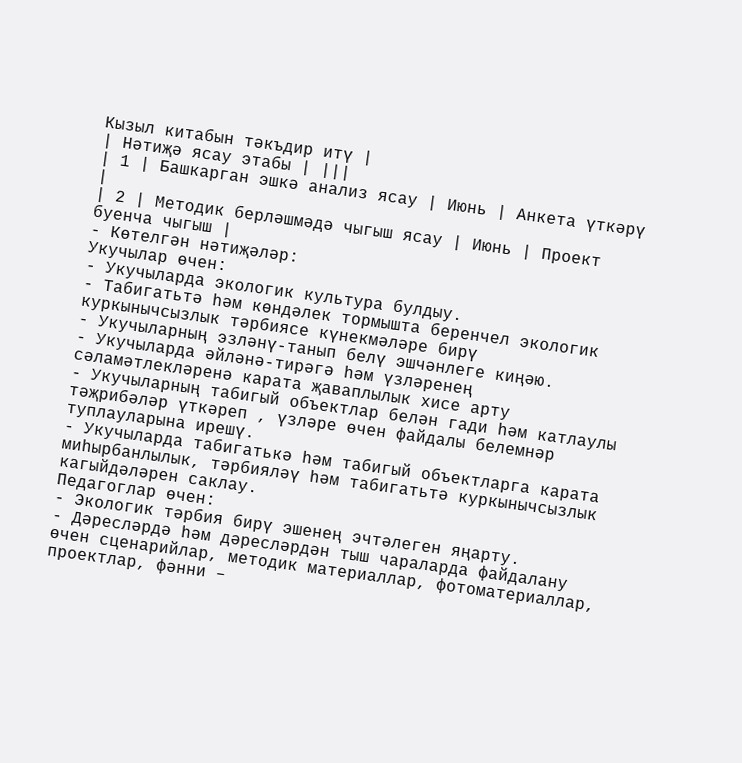Кызыл китабын тәкъдир итү |
| Нәтиҗә ясау этабы | |||
| 1 | Башкарган эшкә анализ ясау | Июнь | Анкета үткәрү |
| 2 | Методик берләшмәдә чыгыш ясау | Июнь | Проект буенча чыгыш |
- Көтелгән нәтиҗәләр:
Укучылар өчен:
- Укучыларда экологик культура булдыу.
- Табигатьтә һәм көндәлек тормышта беренчел экологик куркынычсызлык тәрбиясе күнекмәләре бирү
- Укучыларның эзләнү-танып белү эшчәнлеге киңәю.
- Укучыларда әйләнә-тирәгә һәм үзләренең сәламәтлекләренә карата җаваплылык хисе арту
- Укучыларның табигый объектлар белән гади һәм катлаулы тәҗрибәләр үткәреп , үзләре өчен файдалы белемнәр туплауларына ирешү.
- Укучыларда табигатькә һәм табигый объектларга карата миһырбанлылык, тәрбияләү һәм табигатьтә куркынычсызлык кагыйдәләрен саклау.
Педагоглар өчен:
- Экологик тәрбия бирү эшенең эчтәлеген яңарту.
- Дәресләрдә һәм дәресләрдән тыш чараларда файдалану өчен сценарийлар, методик материаллар, фотоматериаллар, проектлар, фәнни –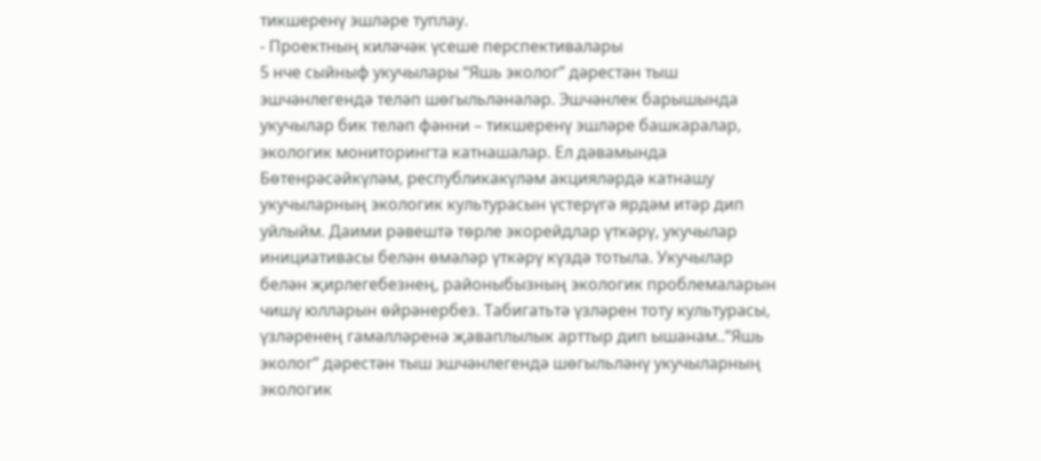тикшеренү эшләре туплау.
- Проектның киләчәк үсеше перспективалары
5 нче сыйныф укучылары “Яшь эколог” дәрестән тыш эшчәнлегендә теләп шөгыльләнәләр. Эшчәнлек барышында укучылар бик теләп фәнни – тикшеренү эшләре башкаралар, экологик мониторингта катнашалар. Ел дәвамында Бөтенрәсәйкүләм, республикакүләм акцияләрдә катнашу укучыларның экологик культурасын үстерүгә ярдәм итәр дип уйлыйм. Даими рәвештә төрле экорейдлар үткәрү, укучылар инициативасы белән өмәләр үткәрү күздә тотыла. Укучылар белән җирлегебезнең, районыбызның экологик проблемаларын чишү юлларын өйрәнербез. Табигатьтә үзләрен тоту культурасы, үзләренең гамәлләренә җаваплылык арттыр дип ышанам..”Яшь эколог” дәрестән тыш эшчәнлегендә шөгыльләнү укучыларның экологик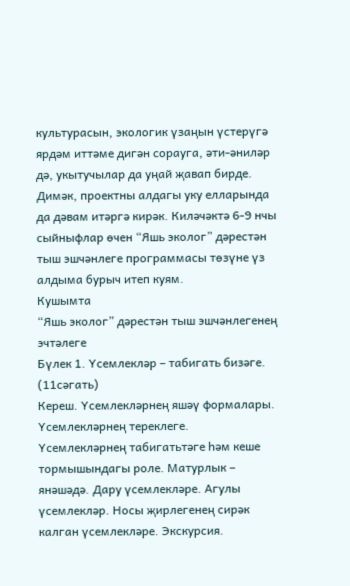культурасын, экологик үзаңын үстерүгә ярдәм иттәме дигән сорауга, әти-әниләр дә, укытучылар да уңай җавап бирде. Димәк, проектны алдагы уку елларында да дәвам итәргә кирәк. Киләчәктә 6-9 нчы сыйныфлар өчен “Яшь эколог” дәрестән тыш эшчәнлеге программасы төзүне үз алдыма бурыч итеп куям.
Кушымта
“Яшь эколог” дәрестән тыш эшчәнлегенең эчтәлеге
Бүлек 1. Үсемлекләр – табигать бизәге. (11сәгать)
Кереш. Үсемлекләрнең яшәү формалары. Үсемлекләрнең тереклеге. Үсемлекләрнең табигатьтәге һәм кеше тормышындагы роле. Матурлык – янәшәдә. Дару үсемлекләре. Агулы үсемлекләр. Носы җирлегенең сирәк калган үсемлекләре. Экскурсия.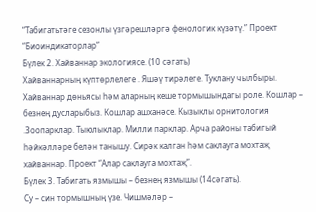“Табигатьтәге сезонлы үзгәрешләргә фенологик күзәтү.” Проект “Биоиндикаторлар”
Бүлек 2. Хайваннар экологиясе. (10 сәгать)
Хайваннарның күптөрлелеге . Яшәү тирәлеге. Туклану чылбыры. Хайваннар дөньясы һәм аларның кеше тормышындагы роле. Кошлар – безнең дусларыбыз. Кошлар ашханәсе. Кызыклы орнитология .Зоопарклар. Тыюлыклар. Милли парклар. Арча районы табигый һәйкәлләре белән танышу. Сирәк калган һәм саклауга мохтаҗ хайваннар. Проект “Алар саклауга мохтаҗ”.
Бүлек 3. Табигать язмышы – безнең язмышы (14сәгать).
Су – син тормышның үзе. Чишмәләр –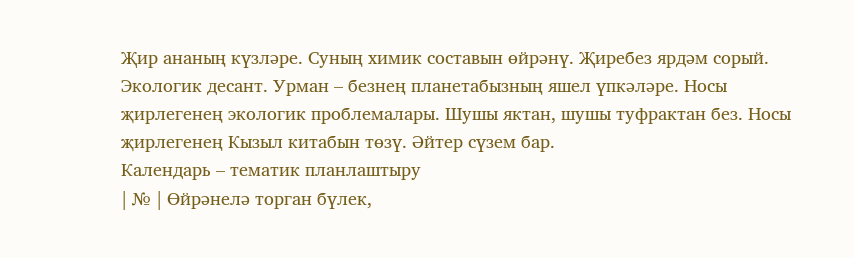Җир ананың күзләре. Суның химик составын өйрәнү. Җиребез ярдәм сорый. Экологик десант. Урман – безнең планетабызның яшел үпкәләре. Носы җирлегенең экологик проблемалары. Шушы яктан, шушы туфрактан без. Носы җирлегенең Кызыл китабын төзү. Әйтер сүзем бар.
Календарь – тематик планлаштыру
| № | Өйрәнелә торган бүлек,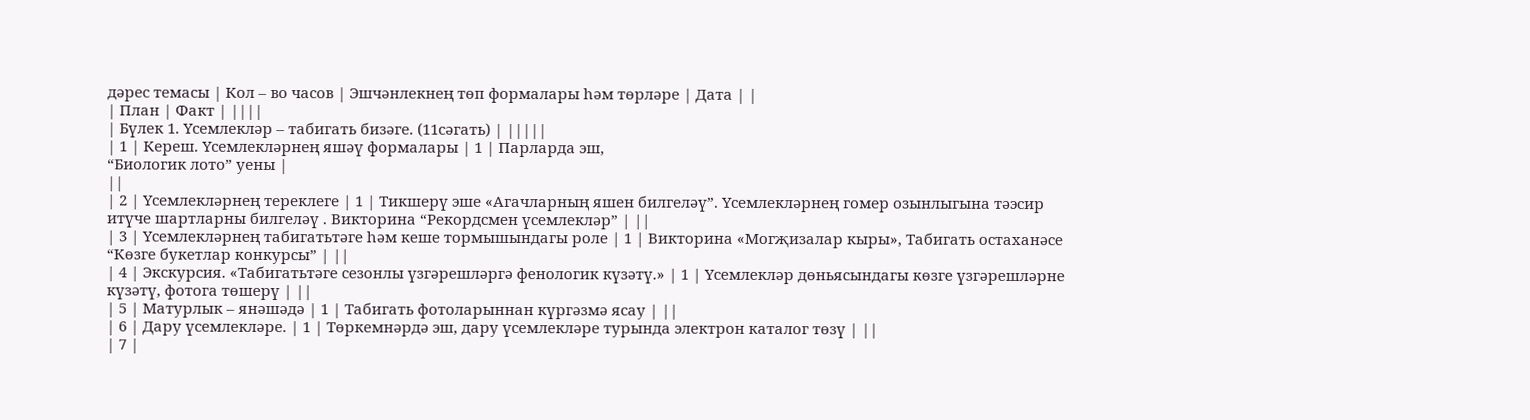дәрес темасы | Кол – во часов | Эшчәнлекнең төп формалары һәм төрләре | Дата | |
| План | Факт | ||||
| Бүлек 1. Үсемлекләр – табигать бизәге. (11сәгать) | |||||
| 1 | Кереш. Үсемлекләрнең яшәү формалары | 1 | Парларда эш,
“Биологик лото” уены |
||
| 2 | Үсемлекләрнең тереклеге | 1 | Тикшерү эше «Агачларның яшен билгеләү”. Үсемлекләрнең гомер озынлыгына тәэсир итүче шартларны билгеләү . Викторина “Рекордсмен үсемлекләр” | ||
| 3 | Үсемлекләрнең табигатьтәге һәм кеше тормышындагы роле | 1 | Викторина «Могҗизалар кыры», Табигать остаханәсе “Көзге букетлар конкурсы” | ||
| 4 | Экскурсия. «Табигатьтәге сезонлы үзгәрешләргә фенологик күзәтү.» | 1 | Үсемлекләр дөньясындагы көзге үзгәрешләрне күзәтү, фотога төшерү | ||
| 5 | Матурлык – янәшәдә | 1 | Табигать фотоларыннан күргәзмә ясау | ||
| 6 | Дару үсемлекләре. | 1 | Төркемнәрдә эш, дару үсемлекләре турында электрон каталог төзү | ||
| 7 |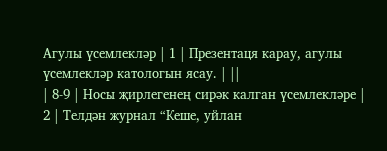Агулы үсемлекләр | 1 | Презентаця карау, агулы үсемлекләр катологын ясау. | ||
| 8-9 | Носы җирлегенең сирәк калган үсемлекләре | 2 | Телдән журнал “Кеше, уйлан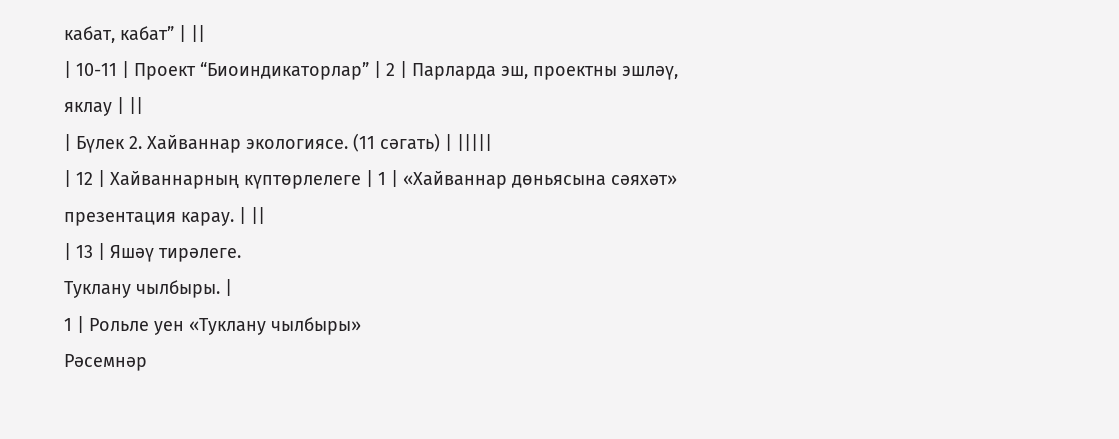кабат, кабат” | ||
| 10-11 | Проект “Биоиндикаторлар” | 2 | Парларда эш, проектны эшләү, яклау | ||
| Бүлек 2. Хайваннар экологиясе. (11 сәгать) | |||||
| 12 | Хайваннарның күптөрлелеге | 1 | «Хайваннар дөньясына сәяхәт» презентация карау. | ||
| 13 | Яшәү тирәлеге.
Туклану чылбыры. |
1 | Рольле уен «Туклану чылбыры»
Рәсемнәр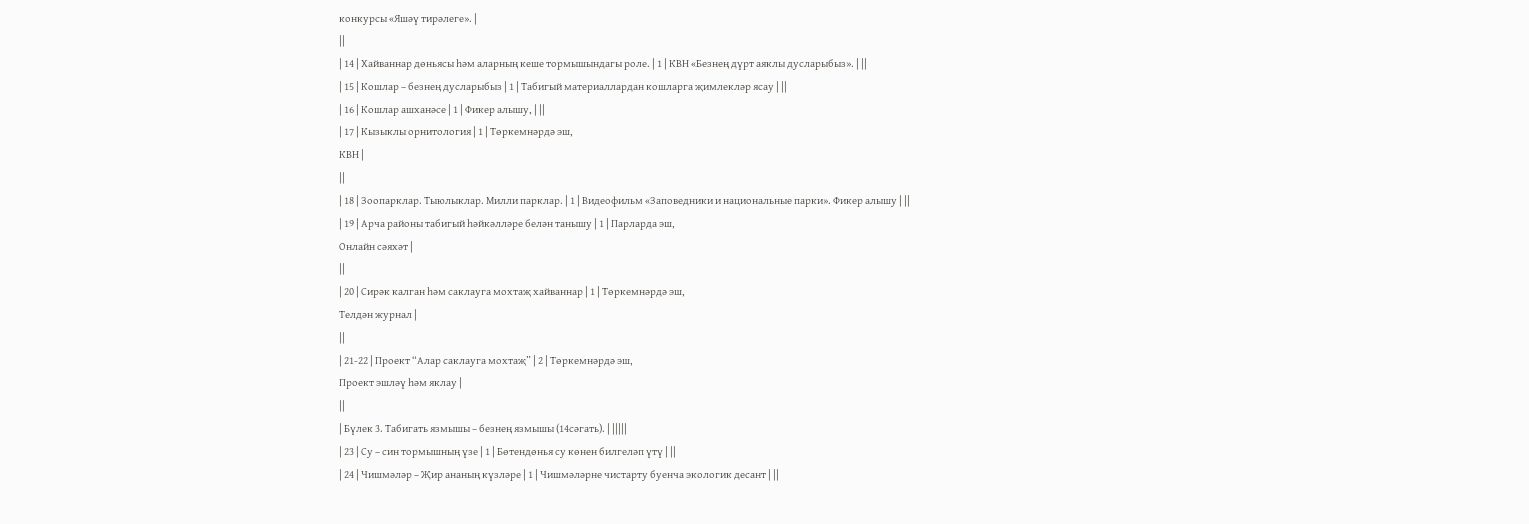конкурсы «Яшәү тирәлеге». |
||
| 14 | Хайваннар дөньясы һәм аларның кеше тормышындагы роле. | 1 | КВН «Безнең дүрт аяклы дусларыбыз». | ||
| 15 | Кошлар – безнең дусларыбыз | 1 | Табигый материаллардан кошларга җимлекләр ясау | ||
| 16 | Кошлар ашханәсе | 1 | Фикер алышу, | ||
| 17 | Кызыклы орнитология | 1 | Төркемнәрдә эш,
КВН |
||
| 18 | Зоопарклар. Тыюлыклар. Милли парклар. | 1 | Видеофильм «Заповедники и национальные парки». Фикер алышу | ||
| 19 | Арча районы табигый һәйкәлләре белән танышу | 1 | Парларда эш,
Онлайн сәяхәт |
||
| 20 | Сирәк калган һәм саклауга мохтаҗ хайваннар | 1 | Төркемнәрдә эш,
Телдән журнал |
||
| 21-22 | Проект “Алар саклауга мохтаҗ” | 2 | Төркемнәрдә эш,
Проект эшләү һәм яклау |
||
| Бүлек 3. Табигать язмышы – безнең язмышы (14сәгать). | |||||
| 23 | Су – син тормышның үзе | 1 | Бөтендөнья су көнен билгеләп үтү | ||
| 24 | Чишмәләр – Җир ананың күзләре | 1 | Чишмәләрне чистарту буенча экологик десант | ||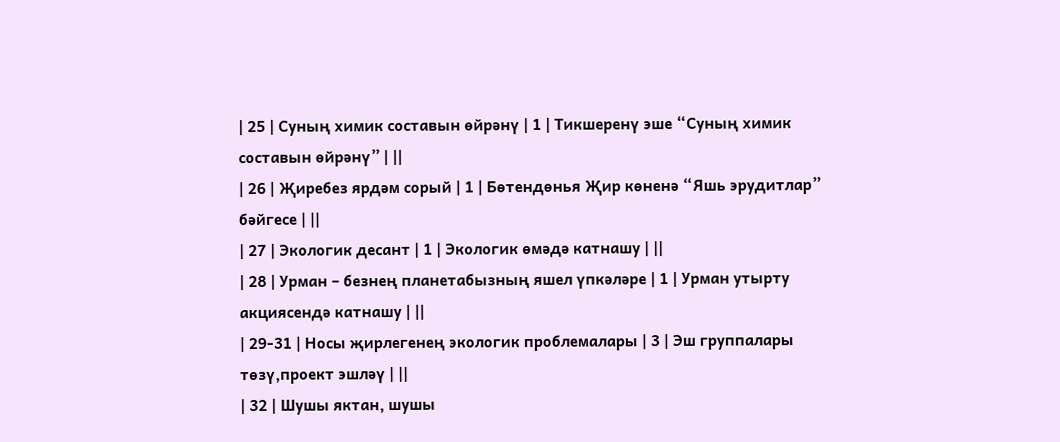| 25 | Суның химик составын өйрәнү | 1 | Тикшеренү эше “Суның химик составын өйрәнү” | ||
| 26 | Җиребез ярдәм сорый | 1 | Бөтендөнья Җир көненә “Яшь эрудитлар” бәйгесе | ||
| 27 | Экологик десант | 1 | Экологик өмәдә катнашу | ||
| 28 | Урман – безнең планетабызның яшел үпкәләре | 1 | Урман утырту акциясендә катнашу | ||
| 29-31 | Носы җирлегенең экологик проблемалары | 3 | Эш группалары төзү,проект эшләү | ||
| 32 | Шушы яктан, шушы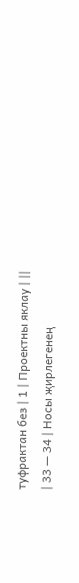туфрактан без | 1 | Проектны яклау | ||
| 33 — 34 | Носы җирлегенең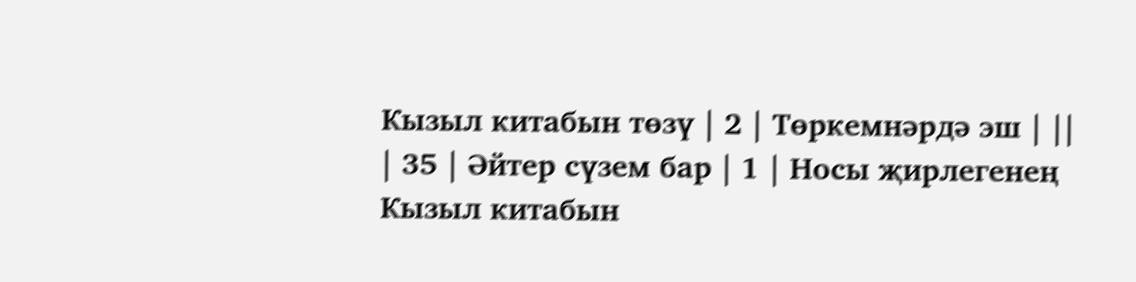Кызыл китабын төзү | 2 | Төркемнәрдә эш | ||
| 35 | Әйтер сүзем бар | 1 | Носы җирлегенең Кызыл китабын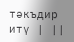тәкъдир итү | ||